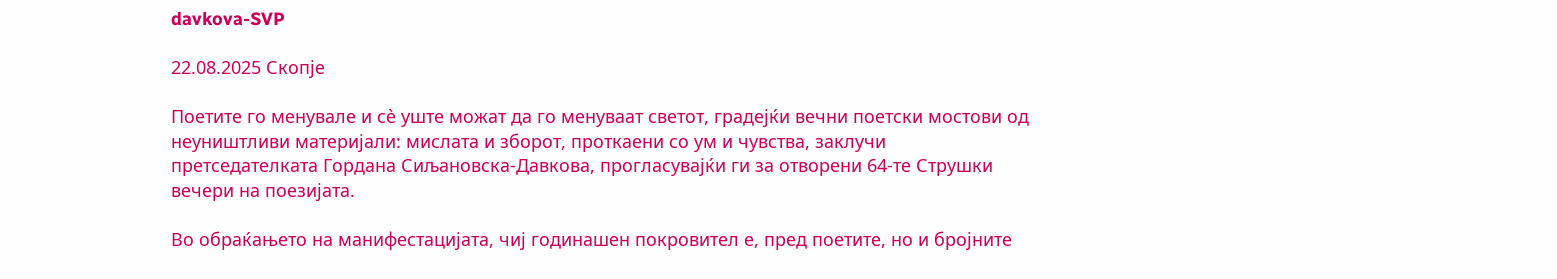davkova-SVP

22.08.2025 Скопје

Поетите го менувале и сѐ уште можат да го менуваат светот, градејќи вечни поетски мостови од неуништливи материјали: мислата и зборот, проткаени со ум и чувства, заклучи претседателката Гордана Сиљановска-Давкова, прогласувајќи ги за отворени 64-те Струшки вечери на поезијата.

Во обраќањето на манифестацијата, чиј годинашен покровител е, пред поетите, но и бројните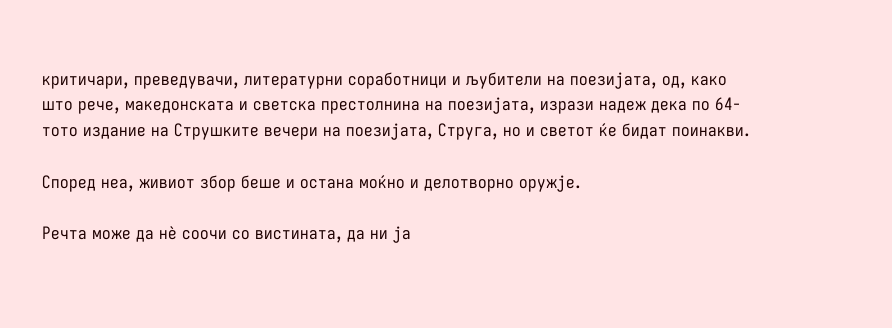критичари, преведувачи, литературни соработници и љубители на поезијата, од, како што рече, македонската и светска престолнина на поезијата, изрази надеж дека по 64-тото издание на Струшките вечери на поезијата, Струга, но и светот ќе бидат поинакви.

Според неа, живиот збор беше и остана моќно и делотворно оружје.

Речта може да нѐ соочи со вистината, да ни ја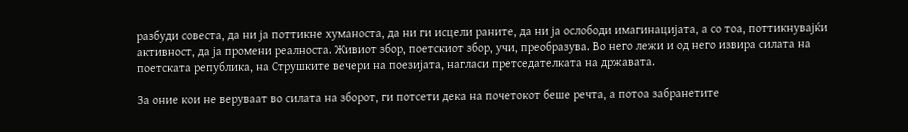разбуди совеста, да ни ја поттикне хуманоста, да ни ги исцели раните, да ни ја ослободи имагинацијата, а со тоа, поттикнувајќи активност, да ја промени реалноста. Живиот збор, поетскиот збор, учи, преобразува. Во него лежи и од него извира силата на поетската република, на Струшките вечери на поезијата, нагласи претседателката на државата.

За оние кои не веруваат во силата на зборот, ги потсети дека на почетокот беше речта, а потоа забранетите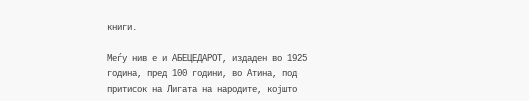книги.

Меѓу нив е и АБЕЦЕДАРОТ, издаден во 1925 година, пред 100 години, во Атина, под притисок на Лигата на народите, којшто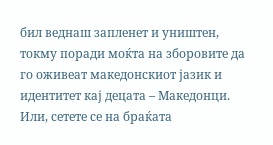бил веднаш запленет и уништен, токму поради моќта на зборовите да го оживеат македонскиот јазик и идентитет кај децата – Македонци. Или, сетете се на браќата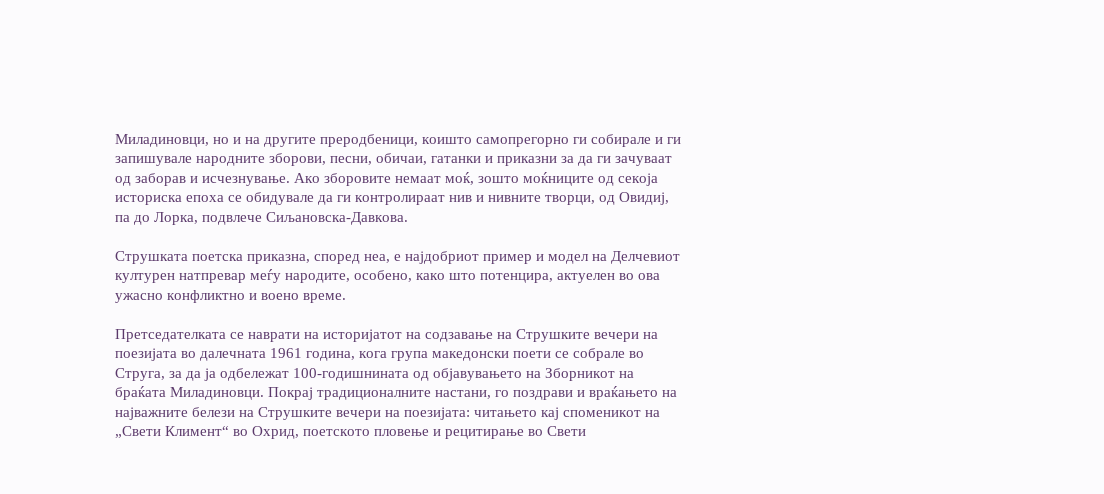Миладиновци, но и на другите преродбеници, коишто самопрегорно ги собирале и ги запишувале народните зборови, песни, обичаи, гатанки и приказни за да ги зачуваат од заборав и исчезнување. Ако зборовите немаат моќ, зошто моќниците од секоја историска епоха се обидувале да ги контролираат нив и нивните творци, од Овидиј, па до Лорка, подвлече Сиљановска-Давкова.

Струшката поетска приказна, според неа, е најдобриот пример и модел на Делчевиот културен натпревар меѓу народите, особено, како што потенцира, актуелен во ова ужасно конфликтно и воено време.

Претседателката се наврати на историјатот на содзавање на Струшките вечери на поезијата во далечната 1961 година, кога група македонски поети се собрале во Струга, за да ја одбележат 100-годишнината од објавувањето на Зборникот на браќата Миладиновци. Покрај традиционалните настани, го поздрави и враќањето на најважните белези на Струшките вечери на поезијата: читањето кај споменикот на „Свети Климент“ во Охрид, поетското пловење и рецитирање во Свети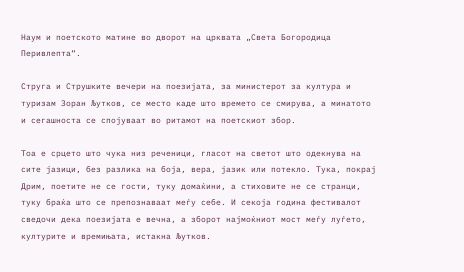Наум и поетското матине во дворот на црквата „Света Богородица Перивлепта“.

Струга и Струшките вечери на поезијата, за министерот за култура и туризам Зоран Љутков, се место каде што времето се смирува, а минатото и сегашноста се спојуваат во ритамот на поетскиот збор.

Тоа е срцето што чука низ реченици, гласот на светот што одекнува на сите јазици, без разлика на боја, вера, јазик или потекло. Тука, покрај Дрим, поетите не се гости, туку домаќини, а стиховите не се странци, туку браќа што се препознаваат меѓу себе. И секоја година фестивалот сведочи дека поезијата е вечна, а зборот најмоќниот мост меѓу луѓето, културите и времињата, истакна Љутков.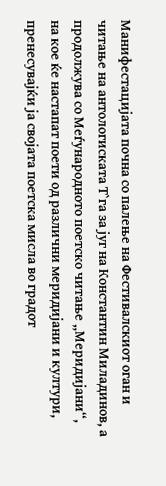Манифестацијата почна со палење на Фестивалскиот оган и читање на антологиската Т`га за југ на Константин Миладинов, а продолжува со Меѓународното поетско читање „Меридијани“, на кое ќе настапат поети од различни меридијани и култури, пренесувајќи ја својата поетска мисла во градот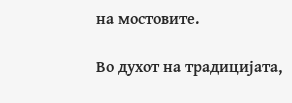на мостовите.

Во духот на традицијата,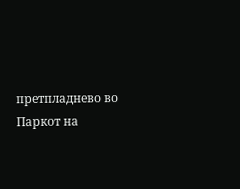претпладнево во Паркот на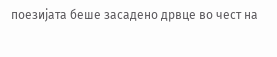поезијата беше засадено дрвце во чест на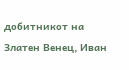добитникот на Златен Венец, Иван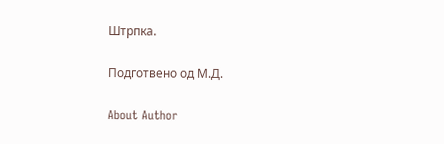Штрпка.

Подготвено од М.Д.

About Author